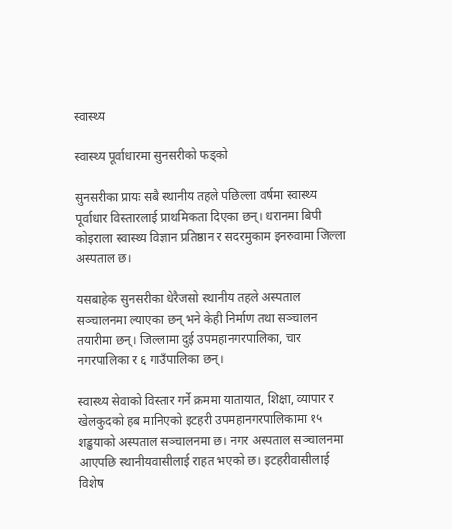स्वास्थ्य

स्वास्थ्य पूर्वाधारमा सुनसरीको फड्को

सुनसरीका प्रायः सबै स्थानीय तहले पछिल्ला वर्षमा स्वास्थ्य पूर्वाधार विस्तारलाई प्राथमिकता दिएका छन्। धरानमा बिपी कोइराला स्वास्थ्य विज्ञान प्रतिष्ठान र सदरमुकाम इनरुवामा जिल्ला अस्पताल छ।

यसबाहेक सुनसरीका धेरैजसो स्थानीय तहले अस्पताल सञ्चालनमा ल्याएका छन् भने केही निर्माण तथा सञ्चालन तयारीमा छन्। जिल्लामा दुई उपमहानगरपालिका, चार नगरपालिका र ६ गाउँपालिका छन्।

स्वास्थ्य सेवाको विस्तार गर्ने क्रममा यातायात, शिक्षा, व्यापार र खेलकुदको हब मानिएको इटहरी उपमहानगरपालिकामा १५ शड्ढयाको अस्पताल सञ्चालनमा छ। नगर अस्पताल सञ्चालनमा आएपछि स्थानीयवासीलाई राहत भएको छ। इटहरीवासीलाई विशेष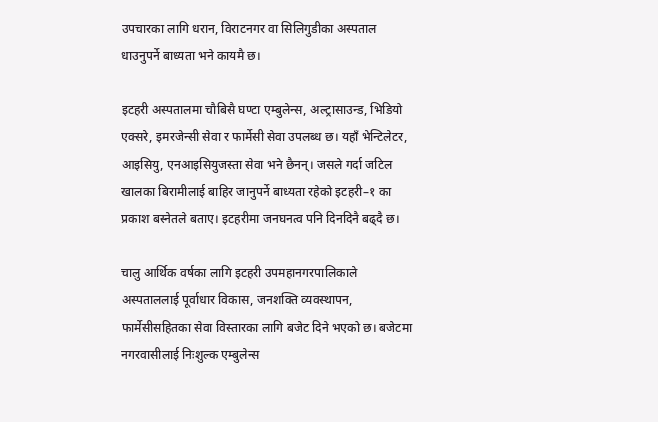उपचारका लागि धरान, विराटनगर वा सिलिगुडीका अस्पताल धाउनुपर्ने बाध्यता भने कायमै छ।

इटहरी अस्पतालमा चौबिसै घण्टा एम्बुलेन्स, अल्ट्रासाउन्ड, भिडियो एक्सरे, इमरजेन्सी सेवा र फार्मेसी सेवा उपलब्ध छ। यहाँ भेन्टिलेटर, आइसियु, एनआइसियुजस्ता सेवा भने छैनन्। जसले गर्दा जटिल खालका बिरामीलाई बाहिर जानुपर्ने बाध्यता रहेको इटहरी–१ का प्रकाश बस्नेतले बताए। इटहरीमा जनघनत्व पनि दिनदिनै बढ्दै छ।

चालु आर्थिक वर्षका लागि इटहरी उपमहानगरपालिकाले अस्पताललाई पूर्वाधार विकास, जनशक्ति व्यवस्थापन, फार्मेसीसहितका सेवा विस्तारका लागि बजेट दिने भएको छ। बजेटमा नगरवासीलाई निःशुल्क एम्बुलेन्स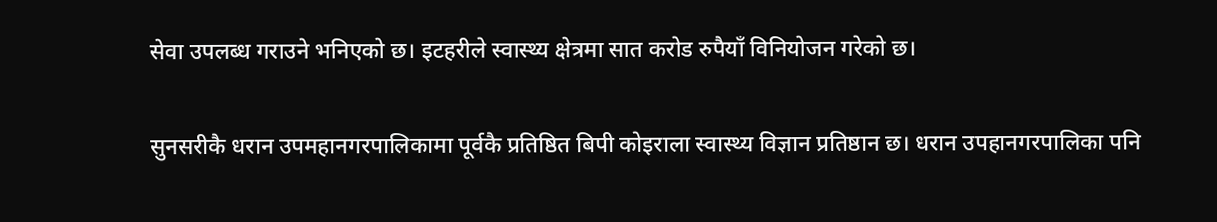सेवा उपलब्ध गराउने भनिएको छ। इटहरीले स्वास्थ्य क्षेत्रमा सात करोड रुपैयाँ विनियोजन गरेको छ।

सुनसरीकै धरान उपमहानगरपालिकामा पूर्वकै प्रतिष्ठित बिपी कोइराला स्वास्थ्य विज्ञान प्रतिष्ठान छ। धरान उपहानगरपालिका पनि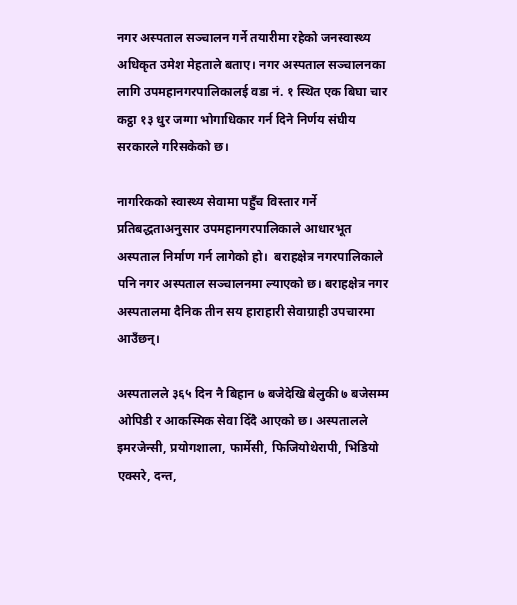नगर अस्पताल सञ्चालन गर्ने तयारीमा रहेको जनस्वास्थ्य अधिकृत उमेश मेहताले बताए। नगर अस्पताल सञ्चालनका लागि उपमहानगरपालिकालई वडा नं. १ स्थित एक बिघा चार कट्ठा १३ धुर जग्गा भोगाधिकार गर्न दिने निर्णय संघीय सरकारले गरिसकेको छ।

नागरिकको स्वास्थ्य सेवामा पहुँच विस्तार गर्ने प्रतिबद्धताअनुसार उपमहानगरपालिकाले आधारभूत अस्पताल निर्माण गर्न लागेको हो।  बराहक्षेत्र नगरपालिकाले पनि नगर अस्पताल सञ्चालनमा ल्याएको छ। बराहक्षेत्र नगर अस्पतालमा दैनिक तीन सय हाराहारी सेवाग्राही उपचारमा आउँछन्।

अस्पतालले ३६५ दिन नै बिहान ७ बजेदेखि बेलुकी ७ बजेसम्म ओपिडी र आकस्मिक सेवा दिँदै आएको छ। अस्पतालले इमरजेन्सी, प्रयोगशाला, फार्मेसी, फिजियोथेरापी, भिडियो एक्सरे, दन्त,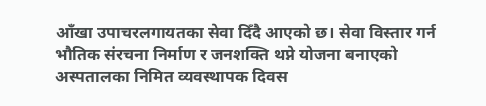आँखा उपाचरलगायतका सेवा दिँदै आएको छ। सेवा विस्तार गर्न भौतिक संरचना निर्माण र जनशक्ति थप्ने योजना बनाएको अस्पतालका निमित व्यवस्थापक दिवस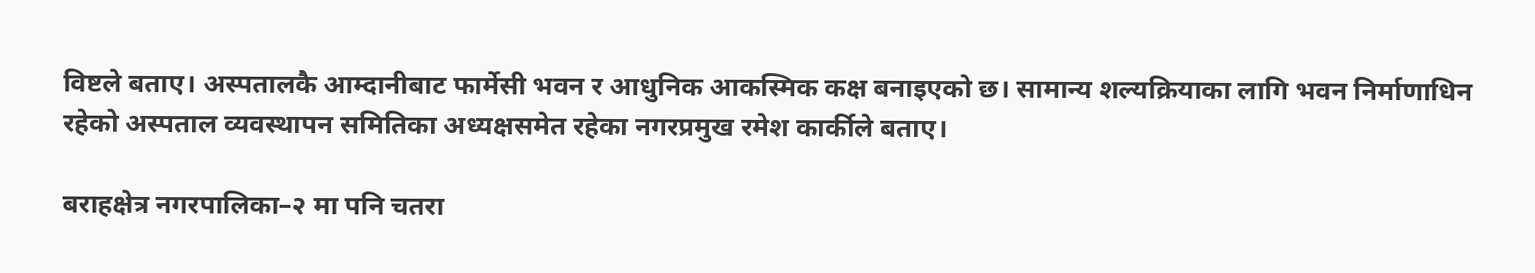विष्टले बताए। अस्पतालकै आम्दानीबाट फार्मेसी भवन र आधुनिक आकस्मिक कक्ष बनाइएको छ। सामान्य शल्यक्रियाका लागि भवन निर्माणाधिन रहेको अस्पताल व्यवस्थापन समितिका अध्यक्षसमेत रहेका नगरप्रमुख रमेश कार्कीले बताए।

बराहक्षेत्र नगरपालिका–२ मा पनि चतरा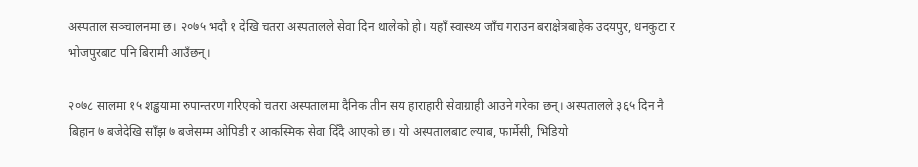अस्पताल सञ्चालनमा छ। २०७५ भदौ १ देखि चतरा अस्पतालले सेवा दिन थालेको हो। यहाँ स्वास्थ्य जाँच गराउन बराक्षेत्रबाहेक उदयपुर, धनकुटा र भोजपुरबाट पनि बिरामी आउँछन्।

२०७८ सालमा १५ शड्ढयामा रुपान्तरण गरिएको चतरा अस्पतालमा दैनिक तीन सय हाराहारी सेवाग्राही आउने गरेका छन्। अस्पतालले ३६५ दिन नै बिहान ७ बजेदेखि साँझ ७ बजेसम्म ओपिडी र आकस्मिक सेवा दिँदै आएको छ। यो अस्पतालबाट ल्याब, फार्मेसी, भिडियो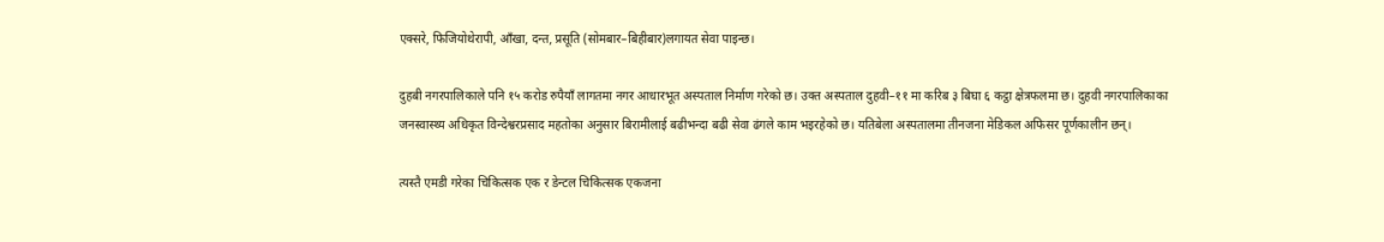एक्सरे, फिजियोथेरापी, आँखा, दन्त, प्रसूति (सोमबार–बिहीबार)लगायत सेवा पाइन्छ।

दुहबी नगरपालिकाले पनि १५ करोड रुपैयाँ लागतमा नगर आधारभूत अस्पताल निर्माण गरेको छ। उक्त अस्पताल दुहवी–११ मा करिब ३ बिघा ६ कट्ठा क्षेत्रफलमा छ। दुहवी नगरपालिकाका जनस्वास्थ्य अधिकृत विन्देश्वरप्रसाद महतोका अनुसार बिरामीलाई बढीभन्दा बढी सेवा ढंगले काम भइरहेको छ। यतिबेला अस्पतालमा तीनजना मेडिकल अफिसर पूर्णकालीन छन्।

त्यस्तै एमडी गरेका चिकित्सक एक र डेन्टल चिकित्सक एकजना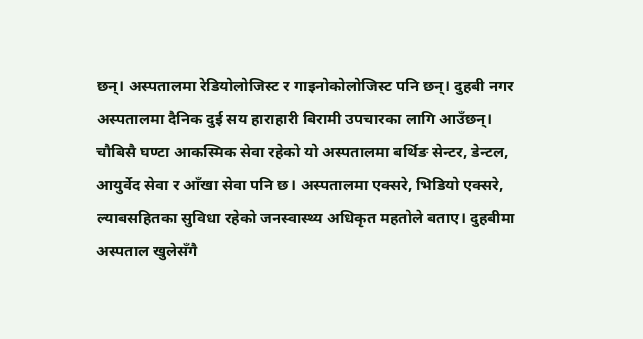छन्। अस्पतालमा रेडियोलोजिस्ट र गाइनोकोलोजिस्ट पनि छन्। दुहबी नगर अस्पतालमा दैनिक दुई सय हाराहारी बिरामी उपचारका लागि आउँछन्। चौबिसै घण्टा आकस्मिक सेवा रहेको यो अस्पतालमा बर्थिङ सेन्टर, डेन्टल, आयुर्वेद सेवा र आँखा सेवा पनि छ। अस्पतालमा एक्सरे, भिडियो एक्सरे, ल्याबसहितका सुविधा रहेको जनस्वास्थ्य अधिकृत महतोले बताए। दुहबीमा अस्पताल खुलेसँगै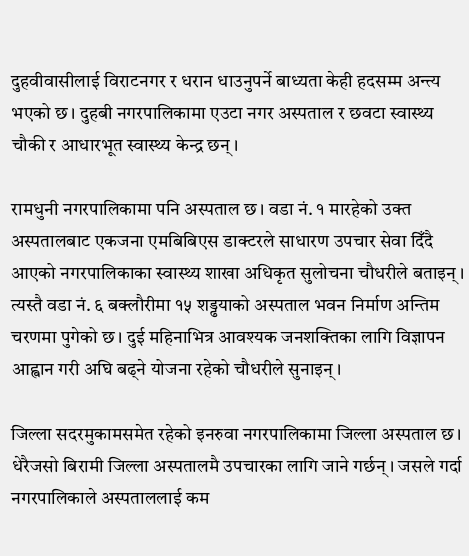दुहवीवासीलाई विराटनगर र धरान धाउनुपर्ने बाध्यता केही हदसम्म अन्त्य भएको छ। दुहबी नगरपालिकामा एउटा नगर अस्पताल र छवटा स्वास्थ्य चौकी र आधारभूत स्वास्थ्य केन्द्र छन्।

रामधुनी नगरपालिकामा पनि अस्पताल छ। वडा नं. १ मारहेको उक्त अस्पतालबाट एकजना एमबिबिएस डाक्टरले साधारण उपचार सेवा दिँदै आएको नगरपालिकाका स्वास्थ्य शाखा अधिकृत सुलोचना चौधरीले बताइन्। त्यस्तै वडा नं. ६ बक्लौरीमा १५ शड्ढयाको अस्पताल भवन निर्माण अन्तिम चरणमा पुगेको छ। दुई महिनाभित्र आवश्यक जनशक्तिका लागि विज्ञापन आह्वान गरी अघि बढ्ने योजना रहेको चौधरीले सुनाइन्।

जिल्ला सदरमुकामसमेत रहेको इनरुवा नगरपालिकामा जिल्ला अस्पताल छ। धेरैजसो बिरामी जिल्ला अस्पतालमै उपचारका लागि जाने गर्छन्। जसले गर्दा नगरपालिकाले अस्पताललाई कम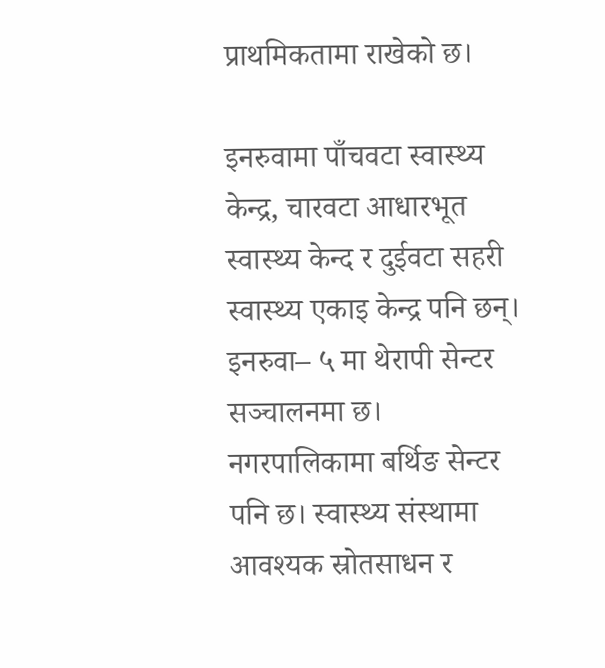प्राथमिकतामा राखेको छ।

इनरुवामा पाँचवटा स्वास्थ्य केन्द्र, चारवटा आधारभूत स्वास्थ्य केन्द र दुईवटा सहरी स्वास्थ्य एकाइ केन्द्र पनि छन्। इनरुवा– ५ मा थेरापी सेन्टर सञ्चालनमा छ। नगरपालिकामा बर्थिङ सेन्टर पनि छ। स्वास्थ्य संस्थामा आवश्यक स्रोतसाधन र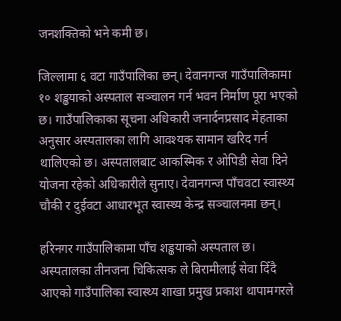जनशक्तिको भने कमी छ।

जिल्लामा ६ वटा गाउँपालिका छन्। देवानगन्ज गाउँपालिकामा १० शड्ढयाको अस्पताल सञ्चालन गर्न भवन निर्माण पूरा भएको छ। गाउँपालिकाका सूचना अधिकारी जनार्दनप्रसाद मेहताका अनुसार अस्पतालका लागि आवश्यक सामान खरिद गर्न थालिएको छ। अस्पतालबाट आकस्मिक र ओपिडी सेवा दिने योजना रहेको अधिकारीले सुनाए। देवानगन्ज पाँचवटा स्वास्थ्य चौकी र दुईवटा आधारभूत स्वास्थ्य केन्द्र सञ्चालनमा छन्।

हरिनगर गाउँपालिकामा पाँच शड्ढयाको अस्पताल छ। अस्पतालका तीनजना चिकित्सक ले बिरामीलाई सेवा दिँदै आएको गाउँपालिका स्वास्थ्य शाखा प्रमुख प्रकाश थापामगरले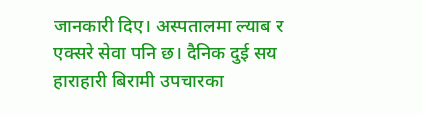जानकारी दिए। अस्पतालमा ल्याब र एक्सरे सेवा पनि छ। दैनिक दुई सय हाराहारी बिरामी उपचारका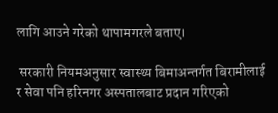लागि आउने गरेको थापामगरले बताए।

 सरकारी नियमअनुसार स्वास्थ्य बिमाअन्तर्गत बिरामीलाई र सेवा पनि हरिनगर अस्पतालबाट प्रदान गरिएको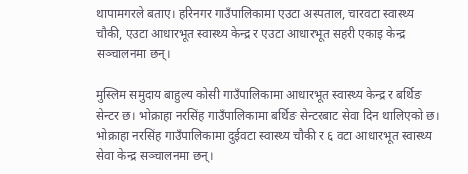थापामगरले बताए। हरिनगर गाउँपालिकामा एउटा अस्पताल, चारवटा स्वास्थ्य चौकी, एउटा आधारभूत स्वास्थ्य केन्द्र र एउटा आधारभूत सहरी एकाइ केन्द्र सञ्चालनमा छन्।

मुस्लिम समुदाय बाहुल्य कोसी गाउँपालिकामा आधारभूत स्वास्थ्य केन्द्र र बर्थिङ सेन्टर छ। भोक्राहा नरसिंह गाउँपालिकामा बर्थिङ सेन्टरबाट सेवा दिन थालिएको छ। भोक्राहा नरसिंह गाउँपालिकामा दुईवटा स्वास्थ्य चौकी र ६ वटा आधारभूत स्वास्थ्य सेवा केन्द्र सञ्चालनमा छन्।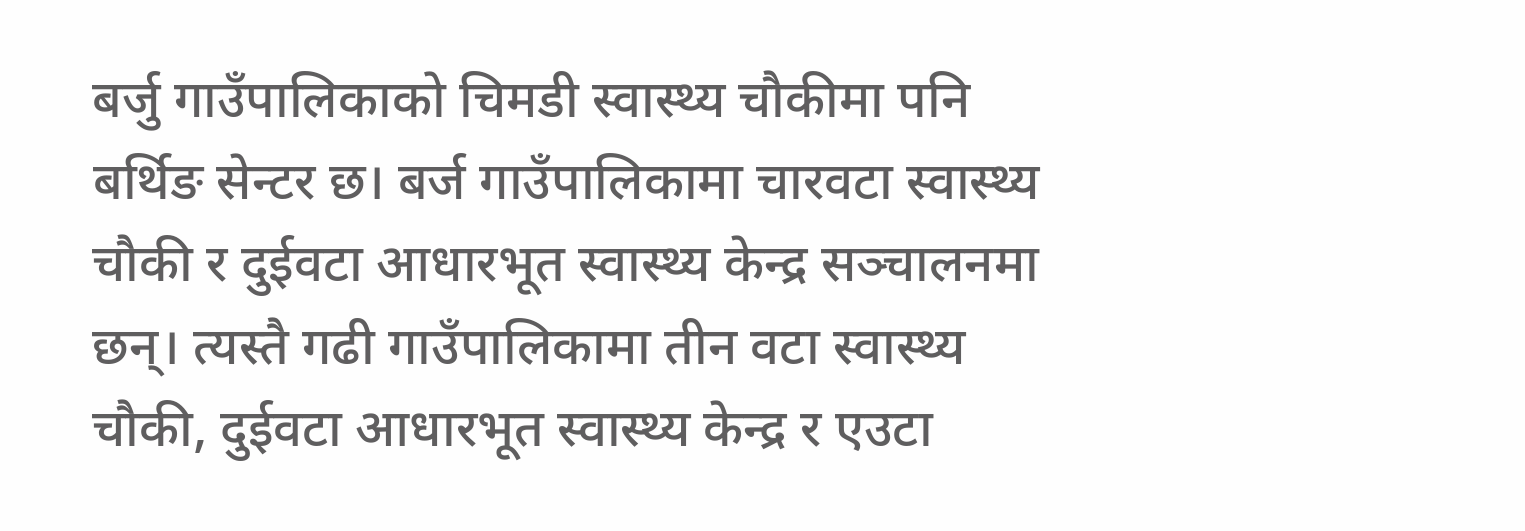बर्जु गाउँपालिकाको चिमडी स्वास्थ्य चौकीमा पनि बर्थिङ सेन्टर छ। बर्ज गाउँपालिकामा चारवटा स्वास्थ्य चौकी र दुईवटा आधारभूत स्वास्थ्य केन्द्र सञ्चालनमा छन्। त्यस्तै गढी गाउँपालिकामा तीन वटा स्वास्थ्य चौकी, दुईवटा आधारभूत स्वास्थ्य केन्द्र र एउटा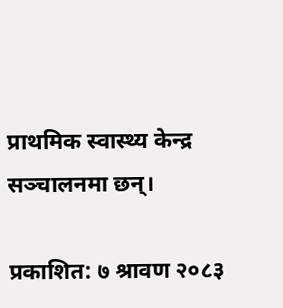प्राथमिक स्वास्थ्य केन्द्र सञ्चालनमा छन्।

प्रकाशित: ७ श्रावण २०८३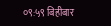०९:५९ बिहीबार